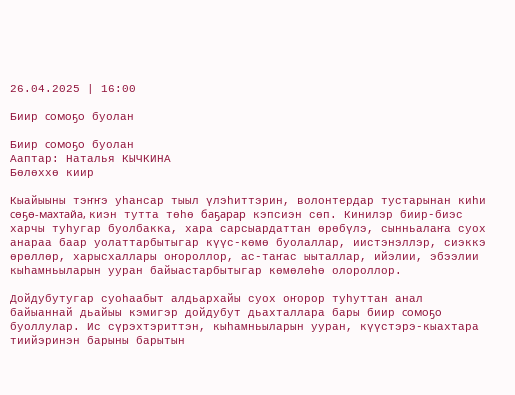26.04.2025 | 16:00

Биир сомоҕо буолан

Биир сомоҕо буолан
Ааптар: Наталья КЫЧКИНА
Бөлөххө киир

Кыайыыны тэҥҥэ уһансар тыыл үлэһиттэрин, волонтердар тустарынан киһи сөҕө-махтайа, киэн тутта төһө баҕарар кэпсиэн сөп. Кинилэр биир-биэс харчы туһугар буолбакка, хара сарсыардаттан өрөбүлэ, сынньалаҥа суох анараа баар уолаттарбытыгар күүс-көмө буолаллар, иистэнэллэр, сиэккэ өрөллөр, харысхаллары оҥороллор, ас-таҥас ыыталлар, ийэлии, эбээлии кыһамньыларын ууран байыастарбытыгар көмөлөһө олороллор.

Дойдубутугар суоһаабыт алдьархайы суох оҥорор туһуттан анал байыаннай дьайыы кэмигэр дойдубут дьахталлара бары биир сомоҕо буоллулар. Ис сүрэхтэриттэн, кыһамньыларын ууран, күүстэрэ-кыахтара тиийэринэн барыны барытын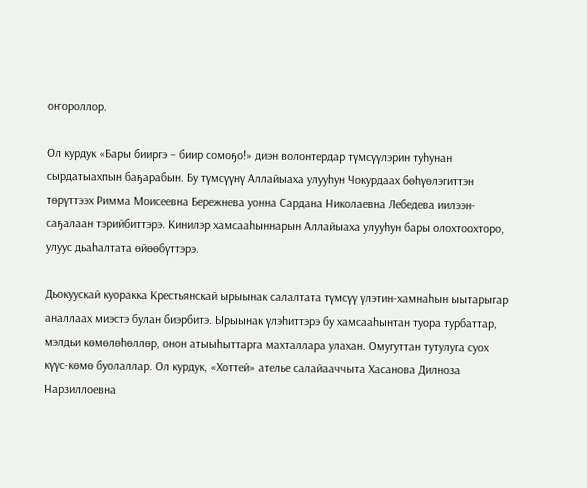оҥороллор.

Ол курдук «Бары бииргэ – биир сомоҕо!» диэн волонтердар түмсүүлэрин туһунан сырдатыахпын баҕарабын. Бу түмсүүнү Аллайыаха улууһун Чокурдаах бөһүөлэгиттэн төрүттээх Римма Моисеевна Бережнева уонна Сардана Николаевна Лебедева иилээн-саҕалаан тэрийбиттэрэ. Кинилэр хамсааһыннарын Аллайыаха улууһун бары олохтоохторо, улуус дьаһалтата өйөөбүттэрэ.

Дьокуускай куоракка Крестьянскай ырыынак салалтата түмсүү үлэтин-хамнаһын ыытарыгар аналлаах миэстэ булан биэрбитэ. Ырыынак үлэһиттэрэ бу хамсааһынтан туора турбаттар, мэлдьи көмөлөһөллөр, онон атыыһыттарга махталлара улахан. Омугуттан тутулуга суох күүс-көмө буолаллар. Ол курдук, «Хоттей» ателье салайааччыта Хасанова Дилноза Нарзиллоевна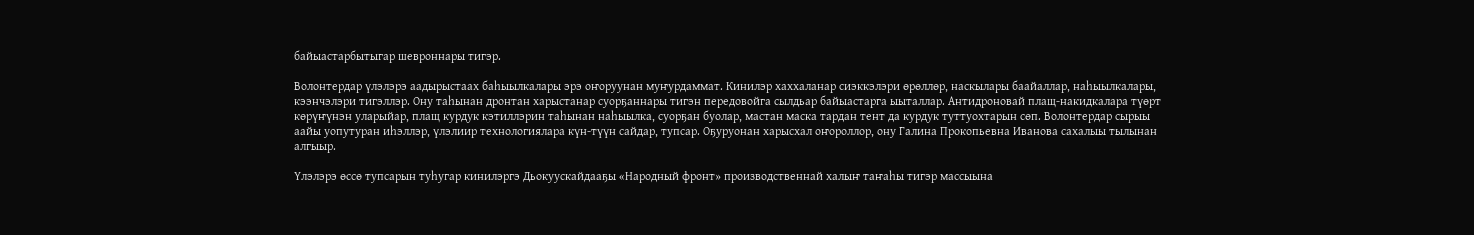байыастарбытыгар шевроннары тигэр.

Волонтердар үлэлэрэ аадырыстаах баһыылкалары эрэ оҥоруунан муҥурдаммат. Кинилэр хаххаланар сиэккэлэри өрөллөр, наскылары баайаллар, наһыылкалары, кээнчэлэри тигэллэр. Ону таһынан дронтан харыстанар суорҕаннары тигэн передовойга сылдьар байыастарга ыыталлар. Антидроновай плащ-накидкалара түөрт көрүҥүнэн уларыйар, плащ курдук кэтиллэрин таһынан наһыылка, суорҕан буолар, мастан маска тардан тент да курдук туттуохтарын сөп. Волонтердар сырыы аайы уопутуран иһэллэр, үлэлиир технологиялара күн-түүн сайдар, тупсар. Оҕуруонан харысхал оҥороллор, ону Галина Прокопьевна Иванова сахалыы тылынан алгыыр.

Үлэлэрэ өссө тупсарын туһугар кинилэргэ Дьокуускайдааҕы «Народный фронт» производственнай халыҥ таҥаһы тигэр массыына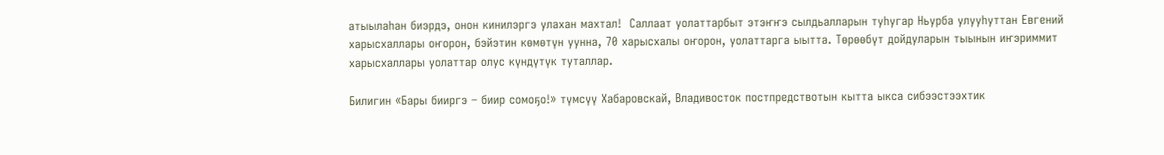атыылаһан биэрдэ, онон кинилэргэ улахан махтал!  Саллаат уолаттарбыт этэҥҥэ сылдьалларын туһугар Ньурба улууһуттан Евгений харысхаллары оҥорон, бэйэтин көмөтүн уунна, 70 харысхалы оҥорон, уолаттарга ыытта. Төрөөбүт дойдуларын тыынын иҥэриммит харысхаллары уолаттар олус күндүтүк туталлар.

Билигин «Бары бииргэ – биир сомоҕо!» түмсүү Хабаровскай, Владивосток постпредствотын кытта ыкса сибээстээхтик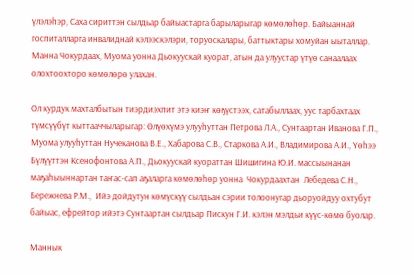үлэлэһэр, Саха сириттэн сылдьар байыастарга барыларыгар көмөлөһөр. Байыаннай госпиталларга инвалиднай кэлээскэлэри, торуоскалары, баттыктары хомуйан ыыталлар. Манна Чокурдаах, Муома уонна Дьокуускай куорат, атын да улуустар үтүө санаалаах олохтоохторо көмөлөрө улахан.

Ол курдук махталбытын тиэрдиэхпит этэ киэҥ көҕүстээх, сатабыллаах, уус тарбахтаах түмсүүбүт кыттааччыларыгар: Өлүөхүмэ улууһуттан Петрова Л.А., Сунтаартан Иванова Г.П., Муома улууһуттан Нучеканова В.Е., Хабарова С.В., Старкова А.И., Владимирова А.И., Үөһээ Бүлүүттэн Ксенофонтова А.П., Дьокуускай куораттан Шишигина Ю.И. массыынанан маҕаһыыннартан таҥас-сап аҕаларга көмөлөһөр уонна  Чокурдаахтан  Лебедева С.Н., Бережнева Р.М.,  Ийэ дойдутун көмүскүү сылдьан сэрии толоонугар дьоруойдуу охтубут байыас, ефрейтор ийэтэ Сунтаартан сылдьар Пискун Г.И. кэлэн мэлдьи күүс-көмө буолар.

Маннык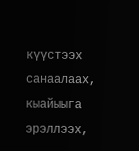күүстээх санаалаах, кыайыыга эрэллээх,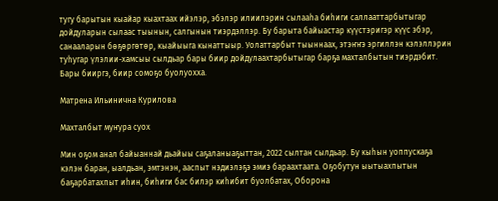тугу барытын кыайар кыахтаах ийэлэр, эбэлэр илиилэрин сылааһа биһиги саллааттарбытыгар дойдуларын сылаас тыынын, салгынын тиэрдэллэр. Бу барыта байыастар күүстэригэр күүс эбэр, санааларын бөҕөргөтөр, кыайыыга кынаттыыр. Уолаттарбыт тыыннаах, этэҥҥэ эргиллэн кэлэллэрин туһугар үлэлии-хамсыы сылдьар бары биир дойдулаахтарбытыгар барҕа махталбытын тиэрдэбит. Бары бииргэ, биир сомоҕо буолуохха.

Матрена Ильинична Курилова

Махталбыт муҥура суох

Мин оҕом анал байыаннай дьайыы саҕаланыаҕыттан, 2022 сылтан сылдьар. Бу кыһын уоппускаҕа кэлэн баран, ыалдьан, эмтэнэн, ааспыт нэдиэлэҕэ эмиэ бараахтаата. Оҕобутун ыытыахпытын баҕарбатахпыт иһин, биһиги бас билэр киһибит буолбатах, Оборона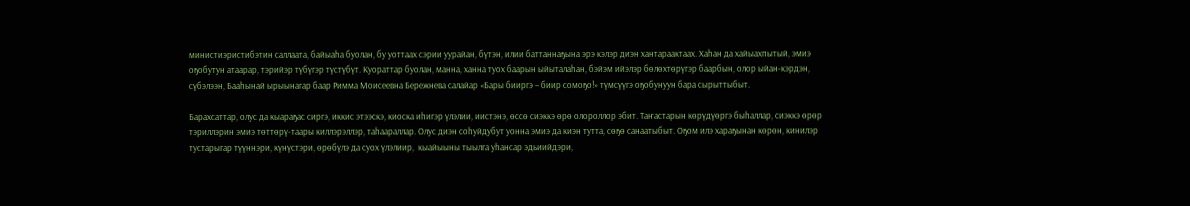министиэристибэтин саллаата, байыаһа буолан, бу уоттаах сэрии уурайан, бүтэн, илии баттаннаҕына эрэ кэлэр диэн хантараактаах. Хаһан да хайыахпытый, эмиэ оҕобутун атаарар, тэрийэр түбүгэр түстүбүт. Куораттар буолан, манна, ханна туох баарын ыйыталаһан, бэйэм ийэлэр бөлөхтөрүгэр баарбын, олор ыйан-кэрдэн, сүбэлээн, Бааһынай ырыынагар баар Римма Моисеевна Бережнева салайар «Бары бииргэ – биир сомоҕо!» түмсүүгэ оҕобунуун бара сырыттыбыт.

Барахсаттар, олус да кыараҕас сиргэ, иккис этээскэ, киоска иһигэр үлэлии, иистэнэ, өссө сиэккэ өрө олороллор эбит. Таҥастарын көрүдүөргэ быһаллар, сиэккэ өрөр тэриллэрин эмиэ төттөрү-таары киллэрэллэр, таһаараллар. Олус диэн соһуйдубут уонна эмиэ да киэн тутта, сөҕө санаатыбыт. Оҕом илэ хараҕынан көрөн, кинилэр тустарыгар түүннэри, күнүстэри, өрөбүлэ да суох үлэлиир,  кыайыыны тыылга уһансар эдьиийдэри,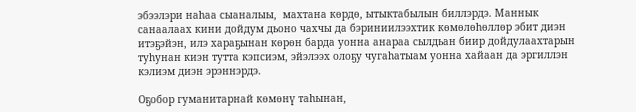эбээлэри наһаа сыаналыы,  махтана көрдө, ытыктабылын биллэрдэ. Маннык санаалаах кини дойдум дьоно чахчы да бэриниилээхтик көмөлөһөллөр эбит диэн итэҕэйэн, илэ хараҕынан көрөн барда уонна анараа сылдьан биир дойдулаахтарын туһунан киэн тутта кэпсиэм, эйэлээх олоҕу чугаһатыам уонна хайаан да эргиллэн кэлиэм диэн эрэннэрдэ.

Оҕобор гуманитарнай көмөнү таһынан,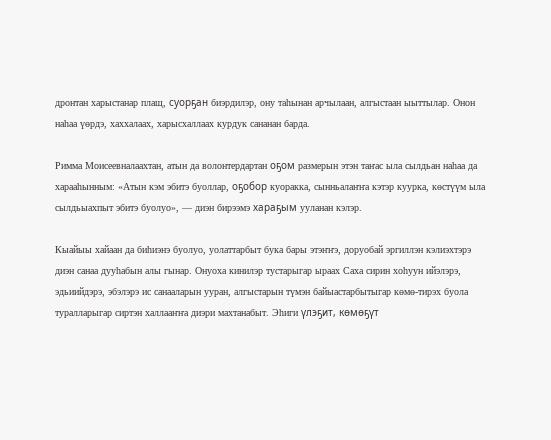дронтан харыстанар плащ, суорҕан биэрдилэр, ону таһынан арчылаан, алгыстаан ыыттылар. Онон наһаа үөрдэ, хаххалаах, харысхаллаах курдук сананан барда.

Римма Моисеевналаахтан, атын да волонтердартан оҕом размерын этэн таҥас ыла сылдьан наһаа да харааһынным: «Атын кэм эбитэ буоллар, оҕобор куоракка, сынньалаҥҥа кэтэр куурка, көстүүм ыла сылдьыахпыт эбитэ буолуо», — диэн бирээмэ хараҕым ууланан кэлэр.

Кыайыы хайаан да биһиэнэ буолуо, уолаттарбыт бука бары этэҥҥэ, доруобай эргиллэн кэлиэхтэрэ диэн санаа дууһабын алы гынар. Онуоха кинилэр тустарыгар ыраах Саха сирин хоһуун ийэлэрэ, эдьиийдэрэ, эбэлэрэ ис санааларын ууран, алгыстарын түмэн байыастарбытыгар көмө-тирэх буола туралларыгар сиртэн халлааҥҥа диэри махтанабыт. Эһиги үлэҕит, көмөҕүт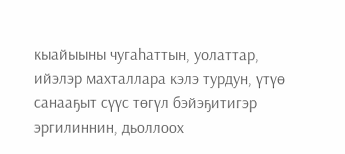кыайыыны чугаһаттын, уолаттар, ийэлэр махталлара кэлэ турдун, үтүө санааҕыт сүүс төгүл бэйэҕитигэр эргилиннин, дьоллоох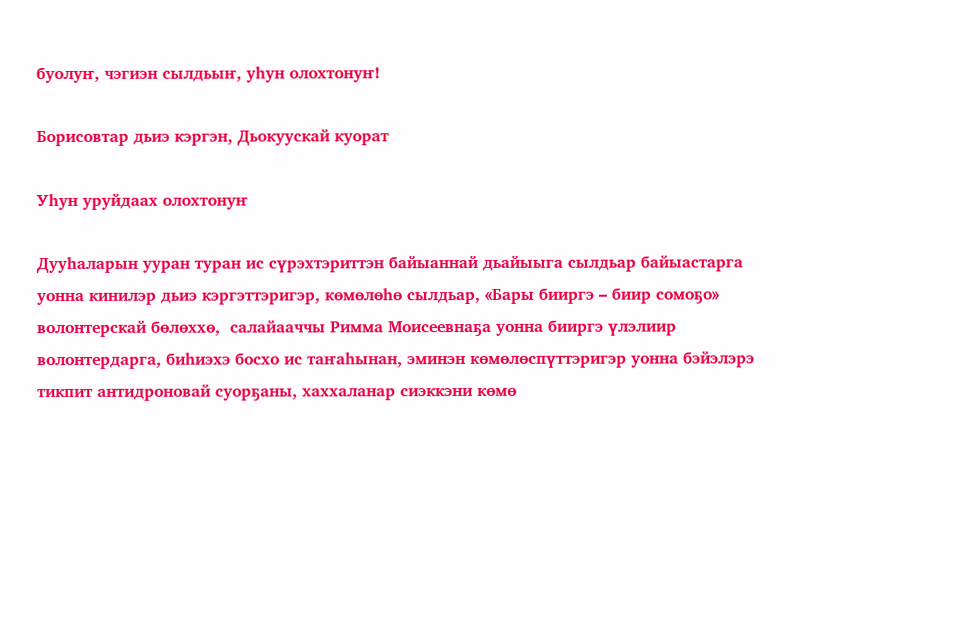буолуҥ, чэгиэн сылдьыҥ, уһун олохтонуҥ!

Борисовтар дьиэ кэргэн, Дьокуускай куорат

Уһун уруйдаах олохтонуҥ

Дууһаларын ууран туран ис сүрэхтэриттэн байыаннай дьайыыга сылдьар байыастарга уонна кинилэр дьиэ кэргэттэригэр, көмөлөһө сылдьар, «Бары бииргэ – биир сомоҕо» волонтерскай бөлөххө,  салайааччы Римма Моисеевнаҕа уонна бииргэ үлэлиир волонтердарга, биһиэхэ босхо ис таҥаһынан, эминэн көмөлөспүттэригэр уонна бэйэлэрэ тикпит антидроновай суорҕаны, хаххаланар сиэккэни көмө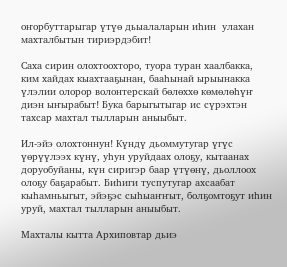оҥорбуттарыгар үтүө дьыалаларын иһин  улахан махталбытын тириэрдэбит!

Саха сирин олохтоохторо, туора туран хаалбакка, ким хайдах кыахтааҕынан, бааһынай ырыынакка үлэлии олорор волонтерскай бөлөххө көмөлөһүҥ диэн ыҥырабыт! Бука барыгытыгар ис сүрэхтэн тахсар махтал тылларын аныыбыт.

Ил-эйэ олохтоннун! Күндү дьоммутугар үгүс үөрүүлээх күнү, уһун уруйдаах олоҕу, кытаанах доруобуйаны, күн сиригэр баар үтүөнү, дьоллоох олоҕу баҕарабыт. Биһиги туспутугар ахсаабат кыһамньыгыт, эйэҕэс сыһыаҥҥыт, болҕомтоҕут иһин уруй, махтал тылларын аныыбыт.

Махталы кытта Архиповтар дьиэ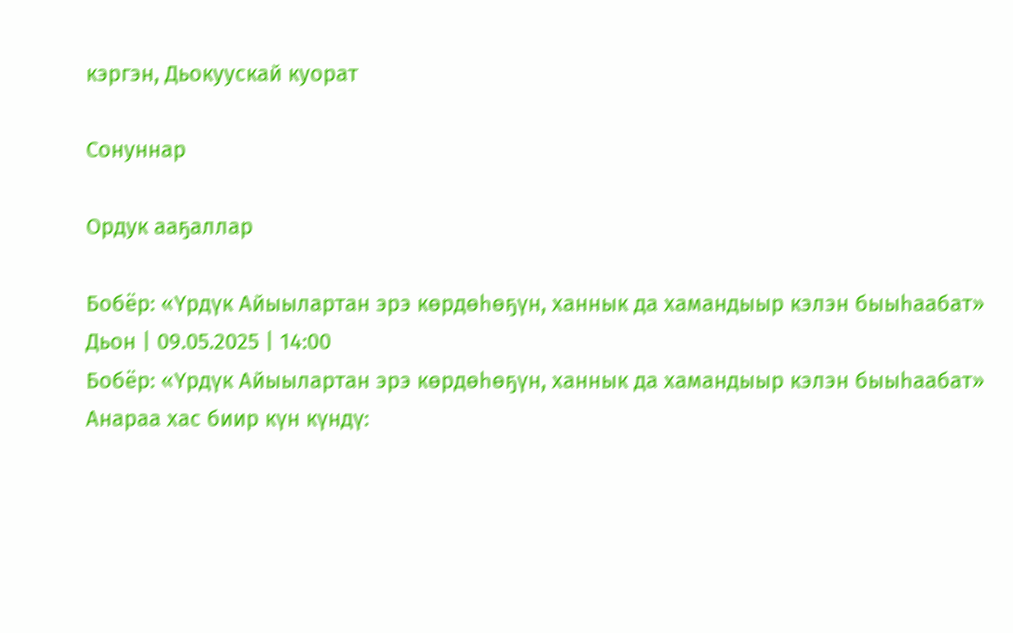кэргэн, Дьокуускай куорат

Сонуннар

Ордук ааҕаллар

Бобёр: «Үрдүк Айыылартан эрэ көрдөһөҕүн, ханнык да хамандыыр кэлэн быыһаабат»
Дьон | 09.05.2025 | 14:00
Бобёр: «Үрдүк Айыылартан эрэ көрдөһөҕүн, ханнык да хамандыыр кэлэн быыһаабат»
Анараа хас биир күн күндү: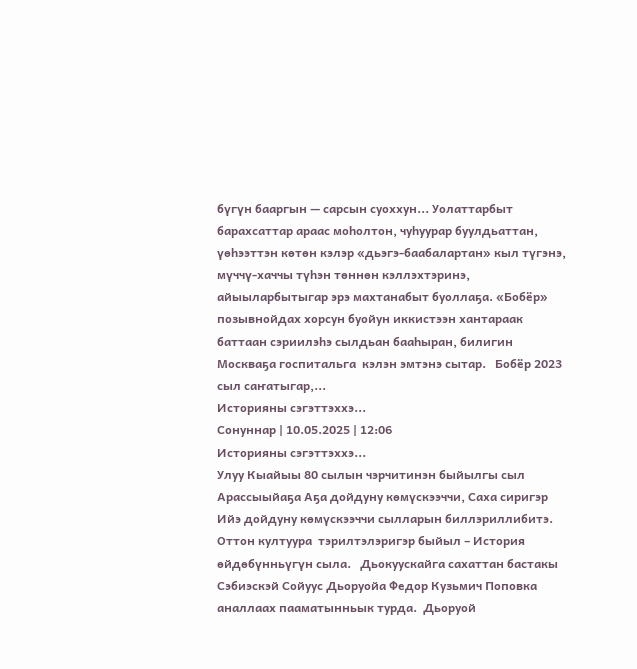бүгүн бааргын — сарсын суоххун... Уолаттарбыт барахсаттар араас моһолтон, чуһуурар буулдьаттан, үөһээттэн көтөн кэлэр «дьэгэ-баабалартан» кыл түгэнэ, мүччү-хаччы түһэн төннөн кэллэхтэринэ, айыыларбытыгар эрэ махтанабыт буоллаҕа. «Бобёр» позывнойдах хорсун буойун иккистээн хантараак баттаан сэриилэһэ сылдьан бааһыран, билигин Москваҕа госпитальга  кэлэн эмтэнэ сытар.   Бобёр 2023 сыл саҥатыгар,...
Историяны сэгэттэххэ...
Сонуннар | 10.05.2025 | 12:06
Историяны сэгэттэххэ...
Улуу Кыайыы 80 сылын чэрчитинэн быйылгы сыл Арассыыйаҕа Аҕа дойдуну көмүскээччи, Саха сиригэр Ийэ дойдуну көмүскээччи сылларын биллэриллибитэ.  Оттон култуура  тэрилтэлэригэр быйыл – История өйдөбүнньүгүн сыла.   Дьокуускайга сахаттан бастакы Сэбиэскэй Сойуус Дьоруойа Федор Кузьмич Поповка аналлаах пааматынньык турда.  Дьоруой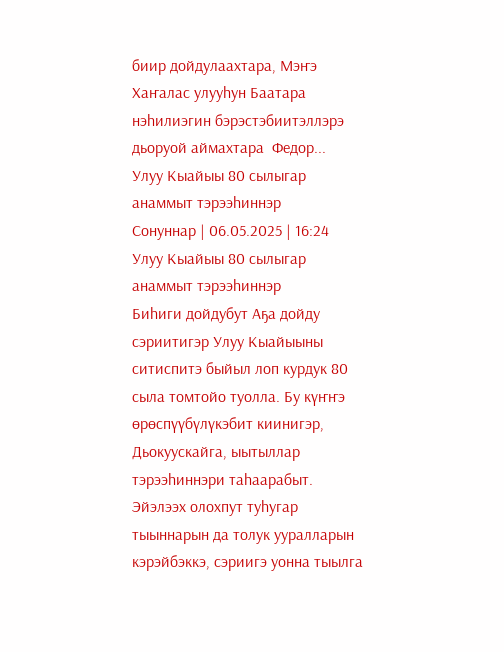биир дойдулаахтара, Мэҥэ Хаҥалас улууһун Баатара нэһилиэгин бэрэстэбиитэллэрэ дьоруой аймахтара  Федор...
Улуу Кыайыы 80 сылыгар анаммыт тэрээһиннэр
Сонуннар | 06.05.2025 | 16:24
Улуу Кыайыы 80 сылыгар анаммыт тэрээһиннэр
Биһиги дойдубут Аҕа дойду сэриитигэр Улуу Кыайыыны ситиспитэ быйыл лоп курдук 80 сыла томтойо туолла. Бу күҥҥэ  өрөспүүбүлүкэбит киинигэр, Дьокуускайга, ыытыллар тэрээһиннэри таһаарабыт.   Эйэлээх олохпут туһугар тыыннарын да толук ууралларын кэрэйбэккэ, сэриигэ уонна тыылга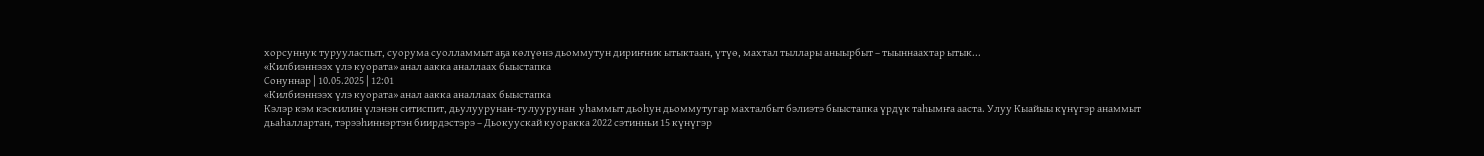хорсуннук турууласпыт, суорума суолламмыт аҕа көлүөнэ дьоммутун дириҥник ытыктаан, үтүө, махтал тыллары аныырбыт – тыыннаахтар ытык...
«Килбиэннээх үлэ куората» анал аакка аналлаах быыстапка
Сонуннар | 10.05.2025 | 12:01
«Килбиэннээх үлэ куората» анал аакка аналлаах быыстапка
Кэлэр кэм кэскилин үлэнэн ситиспит, дьулуурунан-тулуурунан  уһаммыт дьоһун дьоммутугар махталбыт бэлиэтэ быыстапка үрдүк таһымҥа ааста. Улуу Кыайыы күнүгэр анаммыт дьаһаллартан, тэрээһиннэртэн биирдэстэрэ – Дьокуускай куоракка 2022 сэтинньи 15 күнүгэр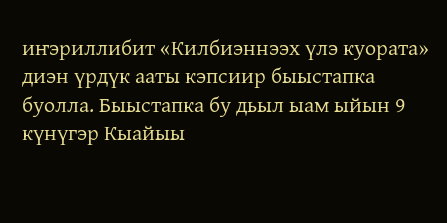иҥэриллибит «Килбиэннээх үлэ куората» диэн үрдүк ааты кэпсиир быыстапка буолла. Быыстапка бу дьыл ыам ыйын 9 күнүгэр Кыайыы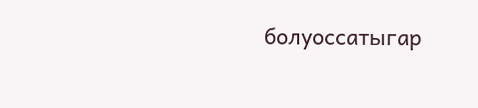болуоссатыгар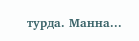турда. Манна...